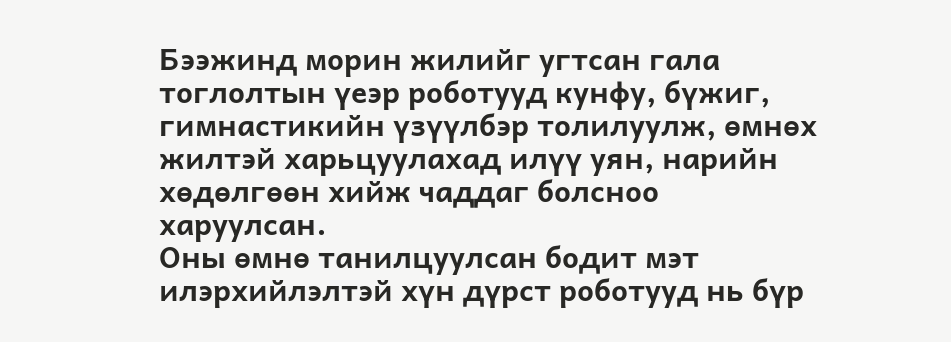Бээжинд морин жилийг угтсан гала тоглолтын үеэр роботууд кунфу, бүжиг, гимнастикийн үзүүлбэр толилуулж, өмнөх жилтэй харьцуулахад илүү уян, нарийн хөдөлгөөн хийж чаддаг болсноо харуулсан.
Оны өмнө танилцуулсан бодит мэт илэрхийлэлтэй хүн дүрст роботууд нь бүр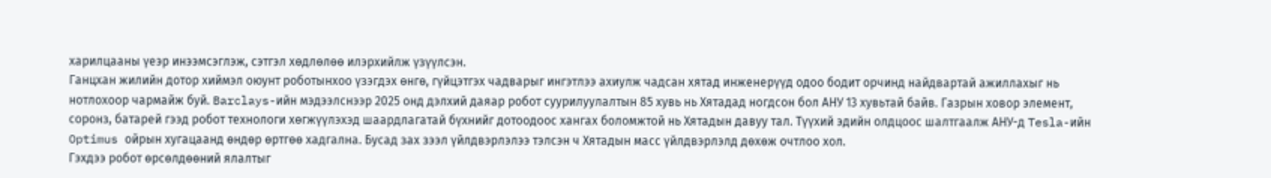харилцааны үеэр инээмсэглэж, сэтгэл хөдлөлөө илэрхийлж үзүүлсэн.
Ганцхан жилийн дотор хиймэл оюунт роботынхоо үзэгдэх өнгө, гүйцэтгэх чадварыг ингэтлээ ахиулж чадсан хятад инженерүүд одоо бодит орчинд найдвартай ажиллахыг нь нотлохоор чармайж буй. Barclays-ийн мэдээлснээр 2025 онд дэлхий даяар робот суурилуулалтын 85 хувь нь Хятадад ногдсон бол АНУ 13 хувьтай байв. Газрын ховор элемент, соронз, батарей гээд робот технологи хөгжүүлэхэд шаардлагатай бүхнийг дотоодоос хангах боломжтой нь Хятадын давуу тал. Түүхий эдийн олдцоос шалтгаалж АНУ-д Tesla-ийн Optimus ойрын хугацаанд өндөр өртгөө хадгална. Бусад зах зээл үйлдвэрлэлээ тэлсэн ч Хятадын масс үйлдвэрлэлд дөхөж очтлоо хол.
Гэхдээ робот өрсөлдөөний ялалтыг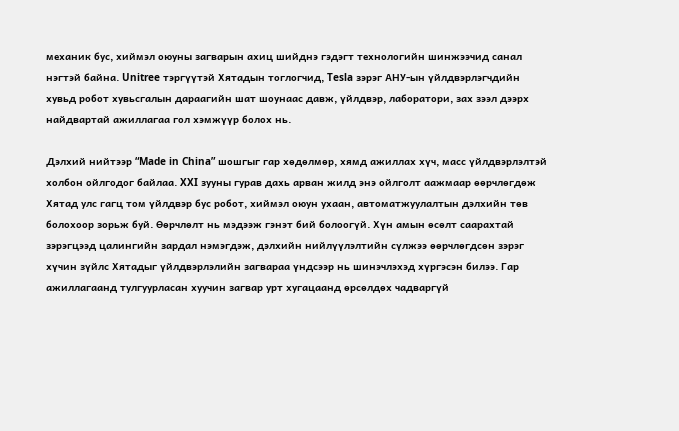механик бус, хиймэл оюуны загварын ахиц шийднэ гэдэгт технологийн шинжээчид санал нэгтэй байна. Unitree тэргүүтэй Хятадын тоглогчид, Tesla зэрэг АНУ-ын үйлдвэрлэгчдийн хувьд робот хувьсгалын дараагийн шат шоунаас давж, үйлдвэр, лаборатори, зах зээл дээрх найдвартай ажиллагаа гол хэмжүүр болох нь.

Дэлхий нийтээр “Made in China” шошгыг гар хөдөлмөр, хямд ажиллах хүч, масс үйлдвэрлэлтэй холбон ойлгодог байлаа. XXI зууны гурав дахь арван жилд энэ ойлголт аажмаар өөрчлөгдөж Хятад улс гагц том үйлдвэр бус робот, хиймэл оюун ухаан, автоматжуулалтын дэлхийн төв болохоор зорьж буй. Өөрчлөлт нь мэдээж гэнэт бий болоогүй. Хүн амын өсөлт саарахтай зэрэгцээд цалингийн зардал нэмэгдэж, дэлхийн нийлүүлэлтийн сүлжээ өөрчлөгдсөн зэрэг хүчин зүйлс Хятадыг үйлдвэрлэлийн загвараа үндсээр нь шинэчлэхэд хүргэсэн билээ. Гар ажиллагаанд тулгуурласан хуучин загвар урт хугацаанд өрсөлдөх чадваргүй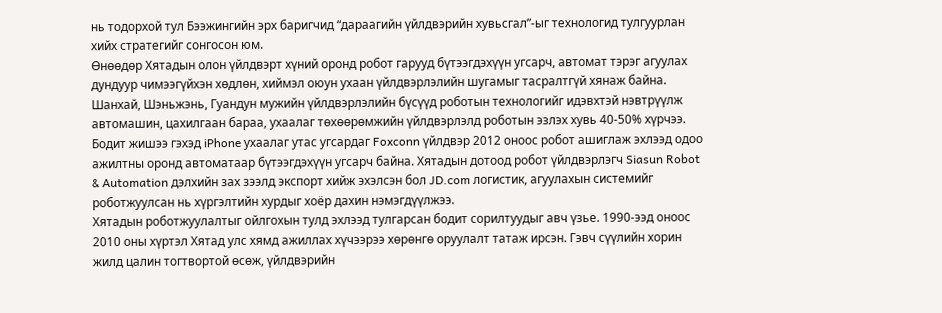нь тодорхой тул Бээжингийн эрх баригчид “дараагийн үйлдвэрийн хувьсгал”-ыг технологид тулгуурлан хийх стратегийг сонгосон юм.
Өнөөдөр Хятадын олон үйлдвэрт хүний оронд робот гарууд бүтээгдэхүүн угсарч, автомат тэрэг агуулах дундуур чимээгүйхэн хөдлөн, хиймэл оюун ухаан үйлдвэрлэлийн шугамыг тасралтгүй хянаж байна. Шанхай, Шэньжэнь, Гуандун мужийн үйлдвэрлэлийн бүсүүд роботын технологийг идэвхтэй нэвтрүүлж автомашин, цахилгаан бараа, ухаалаг төхөөрөмжийн үйлдвэрлэлд роботын эзлэх хувь 40-50% хүрчээ. Бодит жишээ гэхэд iPhone ухаалаг утас угсардаг Foxconn үйлдвэр 2012 оноос робот ашиглаж эхлээд одоо ажилтны оронд автоматаар бүтээгдэхүүн угсарч байна. Хятадын дотоод робот үйлдвэрлэгч Siasun Robot & Automation дэлхийн зах зээлд экспорт хийж эхэлсэн бол JD.com логистик, агуулахын системийг роботжуулсан нь хүргэлтийн хурдыг хоёр дахин нэмэгдүүлжээ.
Хятадын роботжуулалтыг ойлгохын тулд эхлээд тулгарсан бодит сорилтуудыг авч үзье. 1990-ээд оноос 2010 оны хүртэл Хятад улс хямд ажиллах хүчээрээ хөрөнгө оруулалт татаж ирсэн. Гэвч сүүлийн хорин жилд цалин тогтвортой өсөж, үйлдвэрийн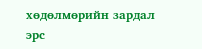хөдөлмөрийн зардал эрс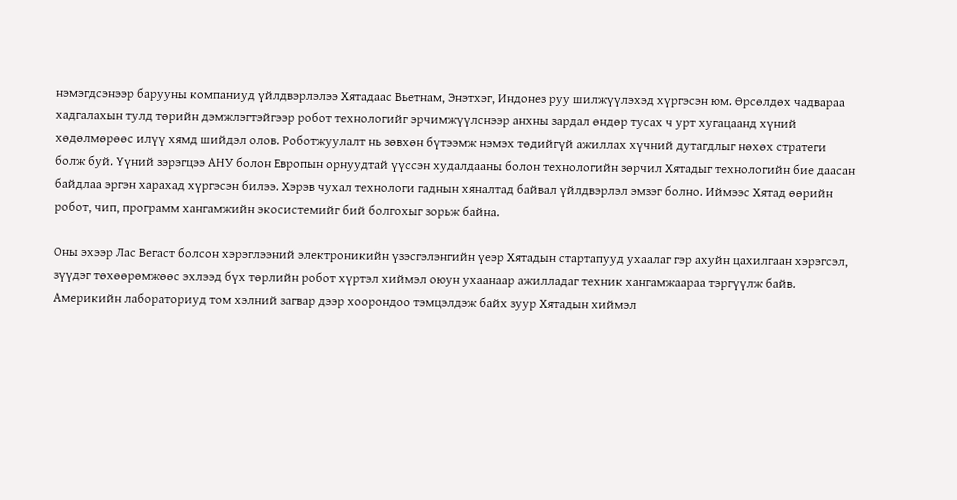нэмэгдсэнээр барууны компаниуд үйлдвэрлэлээ Хятадаас Вьетнам, Энэтхэг, Индонез руу шилжүүлэхэд хүргэсэн юм. Өрсөлдөх чадвараа хадгалахын тулд төрийн дэмжлэгтэйгээр робот технологийг эрчимжүүлснээр анхны зардал өндөр тусах ч урт хугацаанд хүний хөдөлмөрөөс илүү хямд шийдэл олов. Роботжуулалт нь зөвхөн бүтээмж нэмэх төдийгүй ажиллах хүчний дутагдлыг нөхөх стратеги болж буй. Үүний зэрэгцээ АНУ болон Европын орнуудтай үүссэн худалдааны болон технологийн зөрчил Хятадыг технологийн бие даасан байдлаа эргэн харахад хүргэсэн билээ. Хэрэв чухал технологи гаднын хяналтад байвал үйлдвэрлэл эмзэг болно. Иймээс Хятад өөрийн робот, чип, программ хангамжийн экосистемийг бий болгохыг зорьж байна.

Оны эхээр Лас Вегаст болсон хэрэглээний электроникийн үзэсгэлэнгийн үеэр Хятадын стартапууд ухаалаг гэр ахуйн цахилгаан хэрэгсэл, зүүдэг төхөөрөмжөөс эхлээд бүх төрлийн робот хүртэл хиймэл оюун ухаанаар ажилладаг техник хангамжаараа тэргүүлж байв. Америкийн лабораториуд том хэлний загвар дээр хоорондоо тэмцэлдэж байх зуур Хятадын хиймэл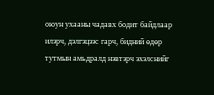оюун ухааны чадавх бодит байдлаар илэрч, дэлгэцээс гарч, бидний өдөр тутмын амьдралд нэвтэрч эхэлснийг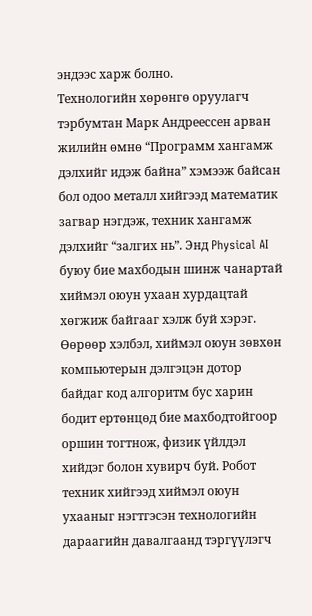эндээс харж болно.
Технологийн хөрөнгө оруулагч тэрбумтан Марк Андреессен арван жилийн өмнө “Программ хангамж дэлхийг идэж байна” хэмээж байсан бол одоо металл хийгээд математик загвар нэгдэж, техник хангамж дэлхийг “залгих нь”. Энд Physical AI буюу бие махбодын шинж чанартай хиймэл оюун ухаан хурдацтай хөгжиж байгааг хэлж буй хэрэг. Өөрөөр хэлбэл, хиймэл оюун зөвхөн компьютерын дэлгэцэн дотор байдаг код алгоритм бус харин бодит ертөнцөд бие махбодтойгоор оршин тогтнож, физик үйлдэл хийдэг болон хувирч буй. Робот техник хийгээд хиймэл оюун ухааныг нэгтгэсэн технологийн дараагийн давалгаанд тэргүүлэгч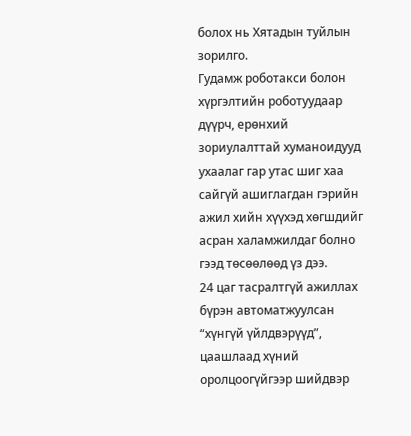болох нь Хятадын туйлын зорилго.
Гудамж роботакси болон хүргэлтийн роботуудаар дүүрч, ерөнхий зориулалттай хуманоидууд ухаалаг гар утас шиг хаа сайгүй ашиглагдан гэрийн ажил хийн хүүхэд хөгшдийг асран халамжилдаг болно гээд төсөөлөөд үз дээ.
24 цаг тасралтгүй ажиллах бүрэн автоматжуулсан “хүнгүй үйлдвэрүүд”, цаашлаад хүний оролцоогүйгээр шийдвэр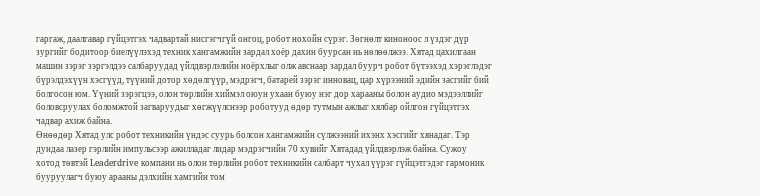гаргаж, даалгавар гүйцэтгэх чадвартай нисгэгчгүй онгоц, робот нохойн сүрэг. Зөгнөлт киноноос л үздэг дүр зургийг бодитоор биелүүлэхэд техник хангамжийн зардал хоёр дахин буурсан нь нөлөөлжээ. Хятад цахилгаан машин зэрэг зэргэлдээ салбаруудад үйлдвэрлэлийн ноёрхлыг олж авснаар зардал буурч робот бүтээхэд хэрэглэдэг бүрэлдэхүүн хэсгүүд, түүний дотор хөдөлгүүр, мэдрэгч, батарей зэрэг инновац, цар хүрээний эдийн засгийг бий болгосон юм. Үүний зэрэгцээ, олон төрлийн хиймэл оюун ухаан буюу нэг дор харааны болон аудио мэдээллийг боловсруулах боломжтой загваруудыг хөгжүүлснээр роботууд өдөр тутмын ажлыг хялбар ойлгон гүйцэтгэх чадвар ахиж байна.
Өнөөдөр Хятад улс робот техникийн үндэс суурь болсон хангамжийн сүлжээний ихэнх хэсгийг хянадаг. Тэр дундаа лазер гэрлийн импульсээр ажилладаг лидар мэдрэгчийн 70 хувийг Хятадад үйлдвэрлэж байна. Сужоу хотод төвтэй Leaderdrive компани нь олон төрлийн робот техникийн салбарт чухал үүрэг гүйцэтгэдэг гармоник бууруулагч буюу арааны дэлхийн хамгийн том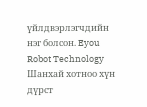үйлдвэрлэгчдийн нэг болсон. Eyou Robot Technology Шанхай хотноо хүн дүрст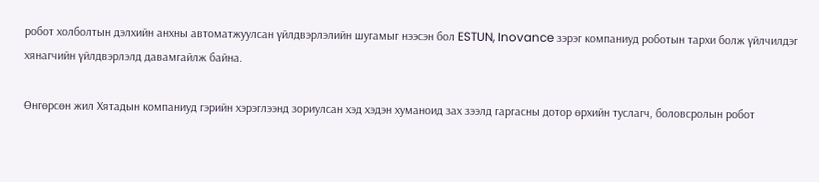робот холболтын дэлхийн анхны автоматжуулсан үйлдвэрлэлийн шугамыг нээсэн бол ESTUN, Inovance зэрэг компаниуд роботын тархи болж үйлчилдэг хянагчийн үйлдвэрлэлд давамгайлж байна.

Өнгөрсөн жил Хятадын компаниуд гэрийн хэрэглээнд зориулсан хэд хэдэн хуманоид зах зээлд гаргасны дотор өрхийн туслагч, боловсролын робот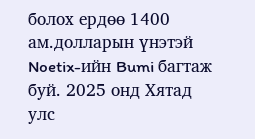болох ердөө 1400 ам.долларын үнэтэй Noetix-ийн Bumi багтаж буй. 2025 онд Хятад улс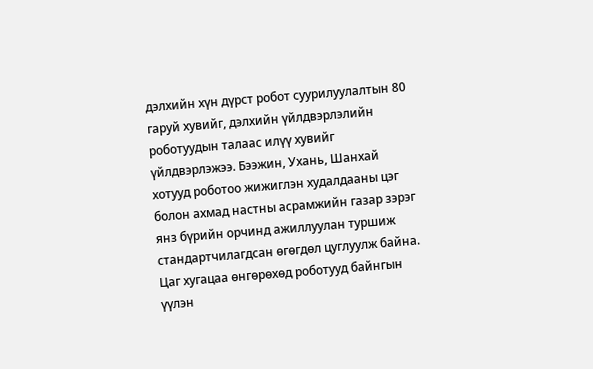дэлхийн хүн дүрст робот суурилуулалтын 80 гаруй хувийг, дэлхийн үйлдвэрлэлийн роботуудын талаас илүү хувийг үйлдвэрлэжээ. Бээжин, Ухань, Шанхай хотууд роботоо жижиглэн худалдааны цэг болон ахмад настны асрамжийн газар зэрэг янз бүрийн орчинд ажиллуулан туршиж стандартчилагдсан өгөгдөл цуглуулж байна.
Цаг хугацаа өнгөрөхөд роботууд байнгын үүлэн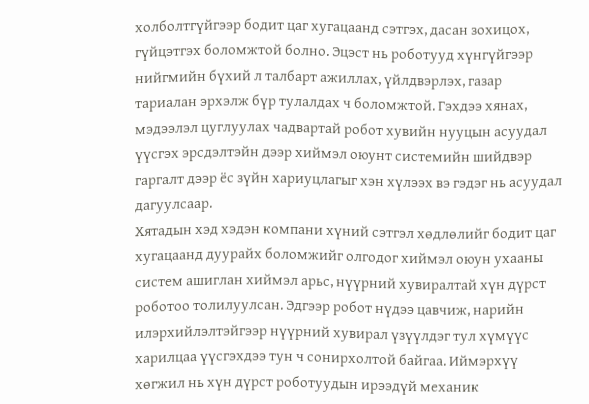холболтгүйгээр бодит цаг хугацаанд сэтгэх, дасан зохицох, гүйцэтгэх боломжтой болно. Эцэст нь роботууд хүнгүйгээр нийгмийн бүхий л талбарт ажиллах, үйлдвэрлэх, газар тариалан эрхэлж бүр тулалдах ч боломжтой. Гэхдээ хянах, мэдээлэл цуглуулах чадвартай робот хувийн нууцын асуудал үүсгэх эрсдэлтэйн дээр хиймэл оюунт системийн шийдвэр гаргалт дээр ёс зүйн хариуцлагыг хэн хүлээх вэ гэдэг нь асуудал дагуулсаар.
Хятадын хэд хэдэн компани хүний сэтгэл хөдлөлийг бодит цаг хугацаанд дуурайх боломжийг олгодог хиймэл оюун ухааны систем ашиглан хиймэл арьс, нүүрний хувиралтай хүн дүрст роботоо толилуулсан. Эдгээр робот нүдээ цавчиж, нарийн илэрхийлэлтэйгээр нүүрний хувирал үзүүлдэг тул хүмүүс харилцаа үүсгэхдээ тун ч сонирхолтой байгаа. Иймэрхүү хөгжил нь хүн дүрст роботуудын ирээдүй механик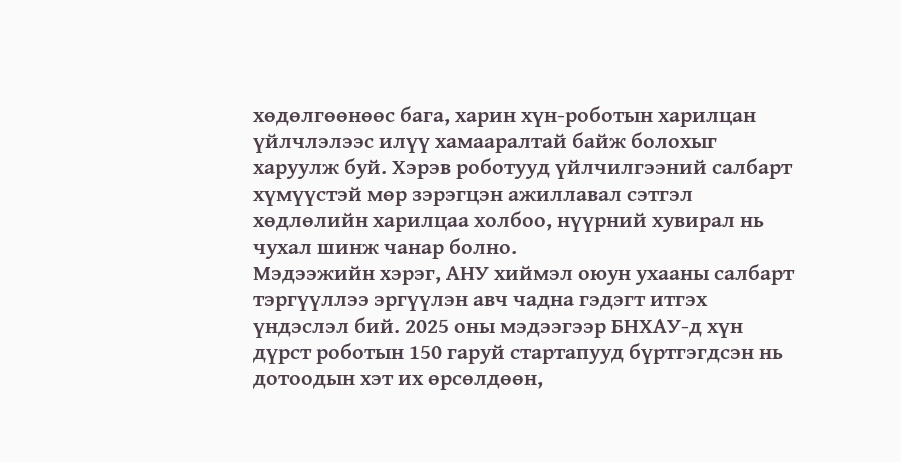хөдөлгөөнөөс бага, харин хүн-роботын харилцан үйлчлэлээс илүү хамааралтай байж болохыг харуулж буй. Хэрэв роботууд үйлчилгээний салбарт хүмүүстэй мөр зэрэгцэн ажиллавал сэтгэл хөдлөлийн харилцаа холбоо, нүүрний хувирал нь чухал шинж чанар болно.
Мэдээжийн хэрэг, АНУ хиймэл оюун ухааны салбарт тэргүүллээ эргүүлэн авч чадна гэдэгт итгэх үндэслэл бий. 2025 оны мэдээгээр БНХАУ-д хүн дүрст роботын 150 гаруй стартапууд бүртгэгдсэн нь дотоодын хэт их өрсөлдөөн,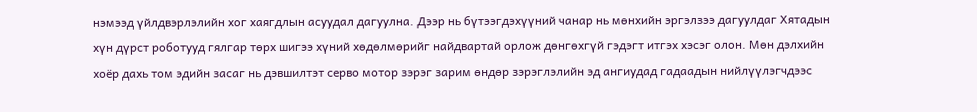нэмээд үйлдвэрлэлийн хог хаягдлын асуудал дагуулна. Дээр нь бүтээгдэхүүний чанар нь мөнхийн эргэлзээ дагуулдаг Хятадын хүн дүрст роботууд гялгар төрх шигээ хүний хөдөлмөрийг найдвартай орлож дөнгөхгүй гэдэгт итгэх хэсэг олон. Мөн дэлхийн хоёр дахь том эдийн засаг нь дэвшилтэт серво мотор зэрэг зарим өндөр зэрэглэлийн эд ангиудад гадаадын нийлүүлэгчдээс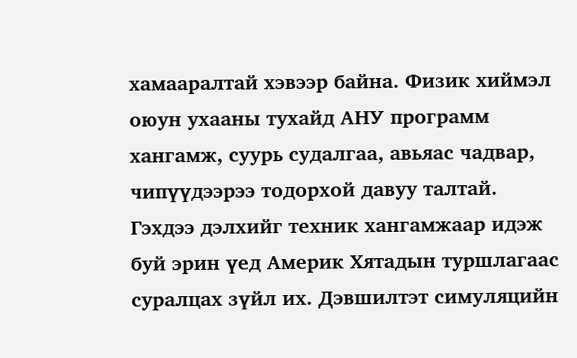хамааралтай хэвээр байна. Физик хиймэл оюун ухааны тухайд АНУ программ хангамж, суурь судалгаа, авьяас чадвар, чипүүдээрээ тодорхой давуу талтай.
Гэхдээ дэлхийг техник хангамжаар идэж буй эрин үед Америк Хятадын туршлагаас суралцах зүйл их. Дэвшилтэт симуляцийн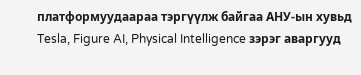платформуудаараа тэргүүлж байгаа АНУ-ын хувьд Tesla, Figure AI, Physical Intelligence зэрэг аваргууд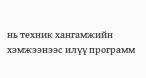нь техник хангамжийн хэмжээнээс илүү программ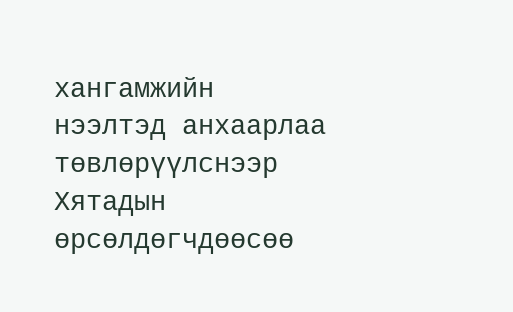хангамжийн нээлтэд анхаарлаа төвлөрүүлснээр Хятадын өрсөлдөгчдөөсөө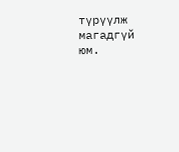түрүүлж магадгүй юм.